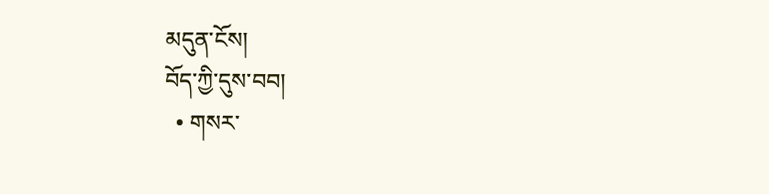མདུན་ངོས།
བོད་ཀྱི་དུས་བབ།
  • གསར་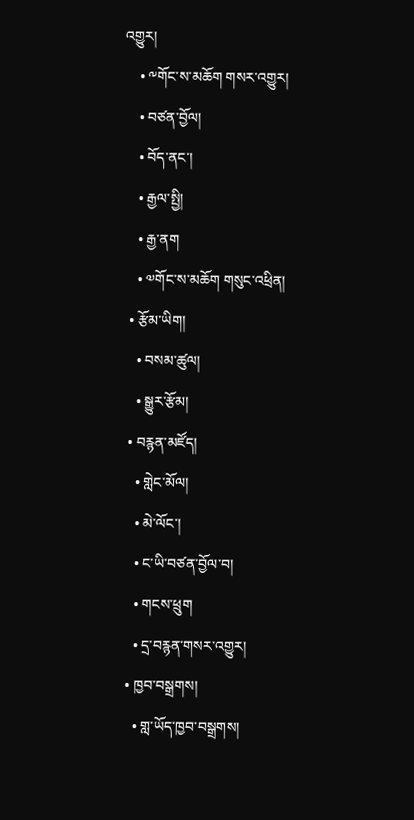འགྱུར།
    • ༸གོང་ས་མཆོག གསར་འགྱུར།
    • བཙན་བྱོལ།
    • བོད་ནང་།
    • རྒྱལ་སྤྱི།
    • རྒྱ་ནག
    • ༧གོང་ས་མཆོག གསུང་འཕྲིན།
  • རྩོམ་ཡིག།
    • བསམ་ཚུལ།
    • སྒྱུར་རྩོམ།
  • བརྙན་མཛོད།
    • གླེང་མོལ།
    • མེ་ལོང་།
    • ང་ཡི་བཙན་བྱོལ་བ།
    • གངས་ཕྲུག
    • དྲ་བརྙན་གསར་འགྱུར།
  • ཁྱབ་བསྒྲགས།
    • གླ་ཡོད་ཁྱབ་བསྒྲགས།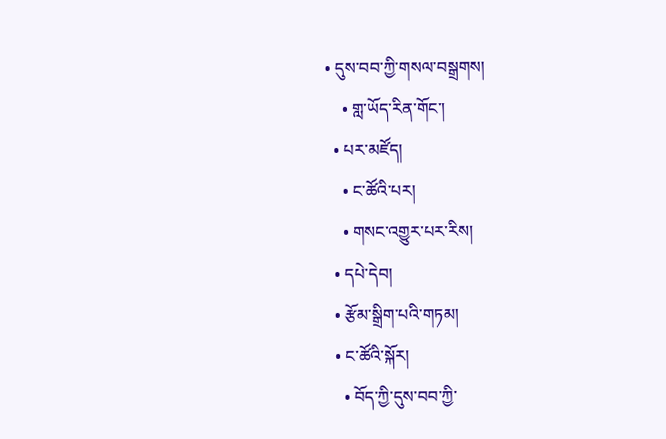• དུས་བབ་ཀྱི་གསལ་བསྒྲགས།
    • གླ་ཡོད་རིན་གོང་།
  • པར་མཛོད།
    • ང་ཚོའི་པར།
    • གསང་འགྱུར་པར་རིས།
  • དཔེ་དེབ།
  • རྩོམ་སྒྲིག་པའི་གཏམ།
  • ང་ཚོའི་སྐོར།
    • བོད་ཀྱི་དུས་བབ་ཀྱི་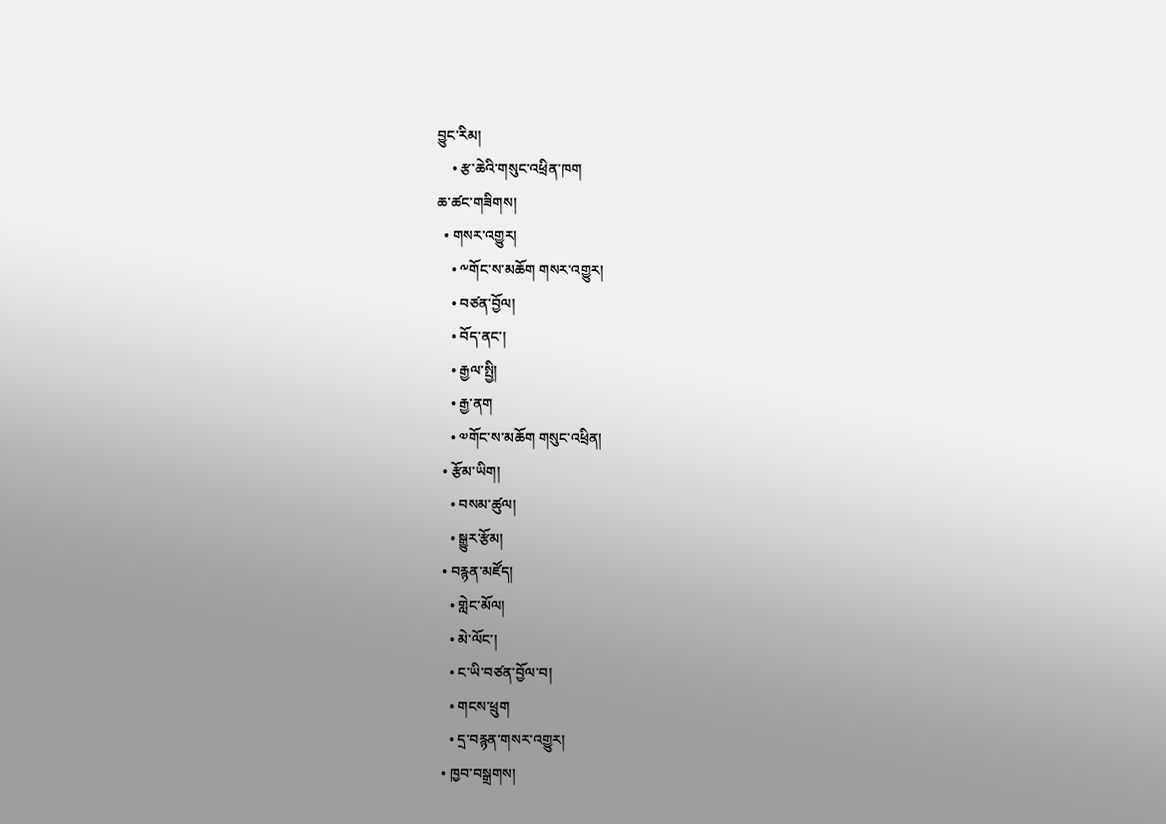བྱུང་རིམ།
    • རྩ་ཆེའི་གསུང་འཕྲིན་ཁག
ཆ་ཚང་གཟིགས།
  • གསར་འགྱུར།
    • ༸གོང་ས་མཆོག གསར་འགྱུར།
    • བཙན་བྱོལ།
    • བོད་ནང་།
    • རྒྱལ་སྤྱི།
    • རྒྱ་ནག
    • ༧གོང་ས་མཆོག གསུང་འཕྲིན།
  • རྩོམ་ཡིག།
    • བསམ་ཚུལ།
    • སྒྱུར་རྩོམ།
  • བརྙན་མཛོད།
    • གླེང་མོལ།
    • མེ་ལོང་།
    • ང་ཡི་བཙན་བྱོལ་བ།
    • གངས་ཕྲུག
    • དྲ་བརྙན་གསར་འགྱུར།
  • ཁྱབ་བསྒྲགས།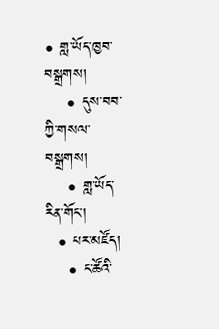• གླ་ཡོད་ཁྱབ་བསྒྲགས།
    • དུས་བབ་ཀྱི་གསལ་བསྒྲགས།
    • གླ་ཡོད་རིན་གོང་།
  • པར་མཛོད།
    • ང་ཚོའི་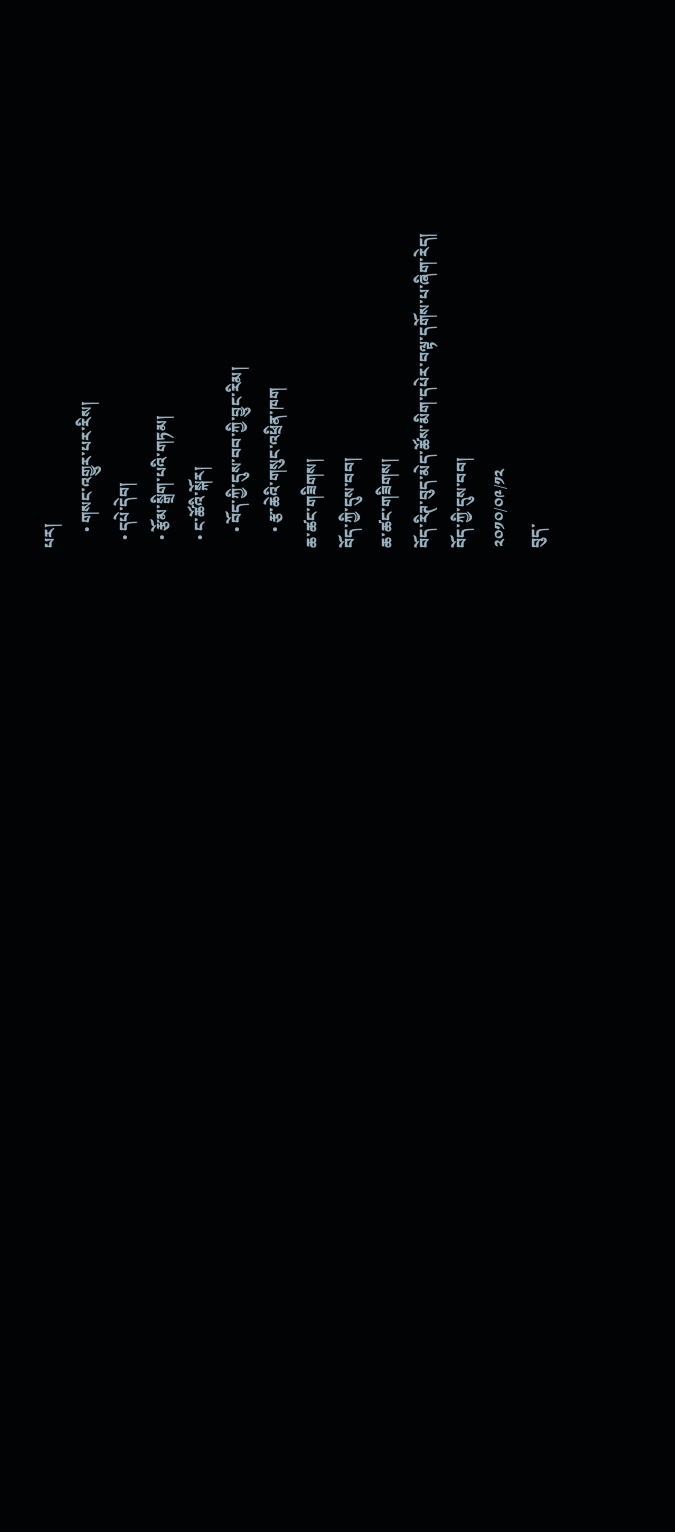པར།
    • གསང་འགྱུར་པར་རིས།
  • དཔེ་དེབ།
  • རྩོམ་སྒྲིག་པའི་གཏམ།
  • ང་ཚོའི་སྐོར།
    • བོད་ཀྱི་དུས་བབ་ཀྱི་བྱུང་རིམ།
    • རྩ་ཆེའི་གསུང་འཕྲིན་ཁག
ཆ་ཚང་གཟིགས།
བོད་ཀྱི་དུས་བབ།
ཆ་ཚང་གཟིགས།
བོད་རིཊ་བུད་མེད་ཚོས་མིག་དཔེར་བལྟ་དགོས་པ་ཞིག་རེད།
བོད་ཀྱི་དུས་བབ།
༢༠༡༠/༠༩/༡༢
བུད་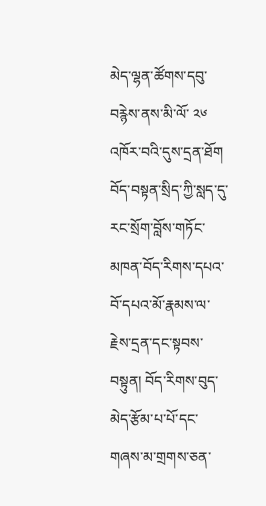མེད་ལྷན་ཚོགས་དབུ་བརྙེས་ནས་མི་ལོ་ ༢༦ འཁོར་བའི་དུས་དྲན་ཐོག བོད་བསྟན་སྲིད་ཀྱི་སླད་དུ་རང་སྲོག་བློས་གཏོང་མཁན་བོད་རིགས་དཔའ་བོ་དཔའ་མོ་རྣམས་ལ་རྗེས་དྲན་དང་སྟབས་བསྟུན། བོད་རིགས་བུད་མེད་རྩོམ་པ་པོ་དང་གཞས་མ་གྲགས་ཅན་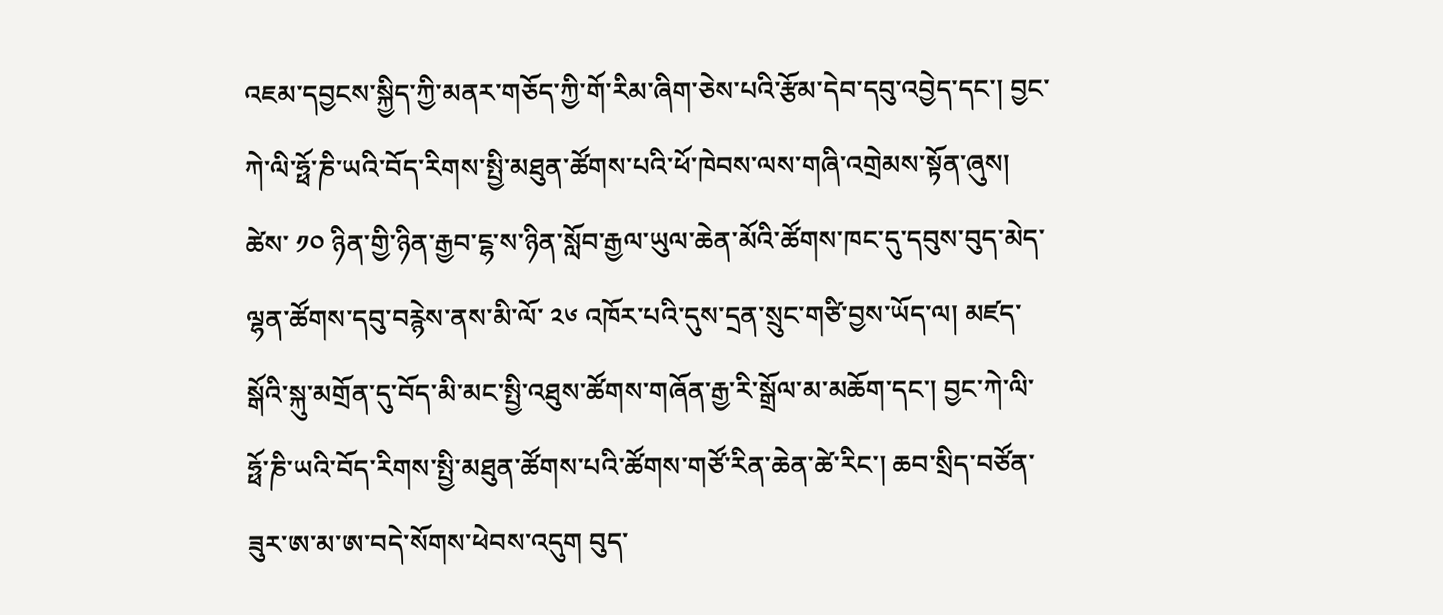འཇམ་དབྱངས་སྐྱིད་ཀྱི་མནར་གཅོད་ཀྱི་གོ་རིམ་ཞིག་ཅེས་པའི་རྩོམ་དེབ་དབུ་འབྱེད་དང་། བྱང་ཀེ་ལི་ཧྥོ་ཎི་ཡའི་བོད་རིགས་སྤྱི་མཐུན་ཚོགས་པའི་ཕོ་ཁེབས་ལས་གཞི་འགྲེམས་སྟོན་ཞུས།
ཚེས་ ༡༠ ཉིན་གྱི་ཉིན་རྒྱབ་ངྷ་ས་ཉིན་སློབ་རྒྱལ་ཡུལ་ཆེན་མོའི་ཚོགས་ཁང་དུ་དབུས་བུད་མེད་ལྷན་ཚོགས་དབུ་བརྙེས་ནས་མི་ལོ་ ༢༦ འཁོར་པའི་དུས་དྲན་སྲུང་གཙི་བྱས་ཡོད་ལ། མཛད་སྒོའི་སྐུ་མགྲོན་དུ་བོད་མི་མང་སྤྱི་འཐུས་ཚོགས་གཞོན་རྒྱ་རི་སྒྲོལ་མ་མཆོག་དང་། བྱང་ཀེ་ལི་ཧྥོ་ཎི་ཡའི་བོད་རིགས་སྤྱི་མཐུན་ཚོགས་པའི་ཚོགས་གཙོ་རིན་ཆེན་ཚེ་རིང་། ཆབ་སྲིད་བཙོན་ཟུར་ཨ་མ་ཨ་བདེ་སོགས་ཕེབས་འདུག བུད་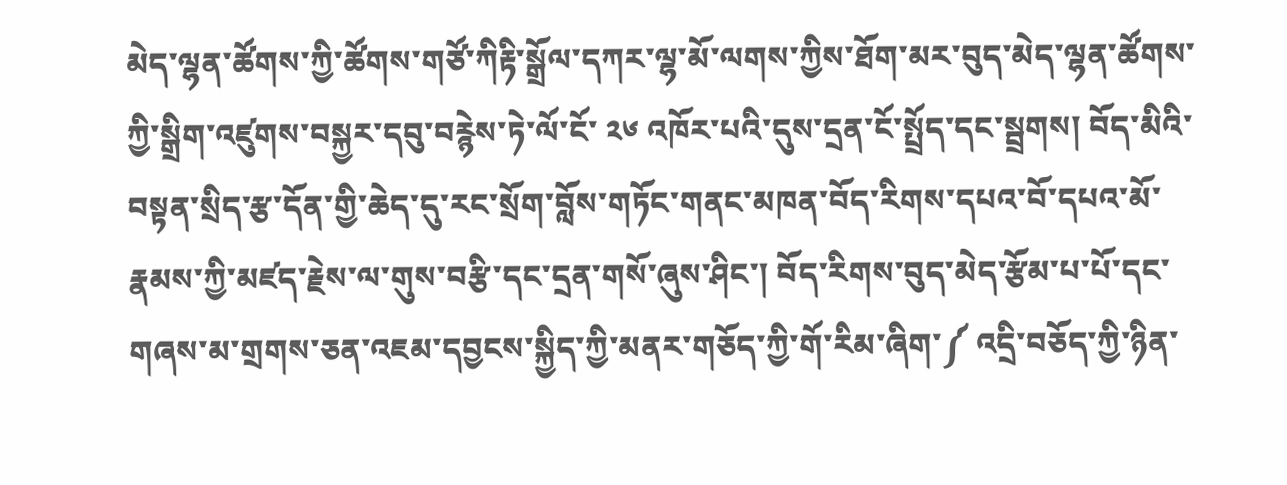མེད་ལྷན་ཚོགས་ཀྱི་ཚོགས་གཙོ་ཀིརྟི་སྒྲོལ་དཀར་ལྷ་མོ་ལགས་ཀྱིས་ཐོག་མར་བུད་མེད་ལྷན་ཚོགས་ཀྱི་སྒྲིག་འཛུགས་བསྐྱར་དབུ་བརྙེས་ཏེ་ལོ་ངོ་ ༢༦ འཁོར་པའི་དུས་དྲན་ངོ་སྤྲོད་དང་སྦྲགས། བོད་མིའི་བསྟན་སྲིད་རྩ་དོན་གྱི་ཆེད་དུ་རང་སྲོག་བློས་གཏོང་གནང་མཁན་བོད་རིགས་དཔའ་བོ་དཔའ་མོ་རྣམས་ཀྱི་མཛད་རྗེས་ལ་གུས་བརྩི་དང་དྲན་གསོ་ཞུས་ཤིང་། བོད་རིགས་བུད་མེད་རྩོམ་པ་པོ་དང་གཞས་མ་གྲགས་ཅན་འཇམ་དབྱངས་སྐྱིད་ཀྱི་མནར་གཅོད་ཀྱི་གོ་རིམ་ཞིག་༼ འདྲི་བཅོད་ཀྱི་ཉིན་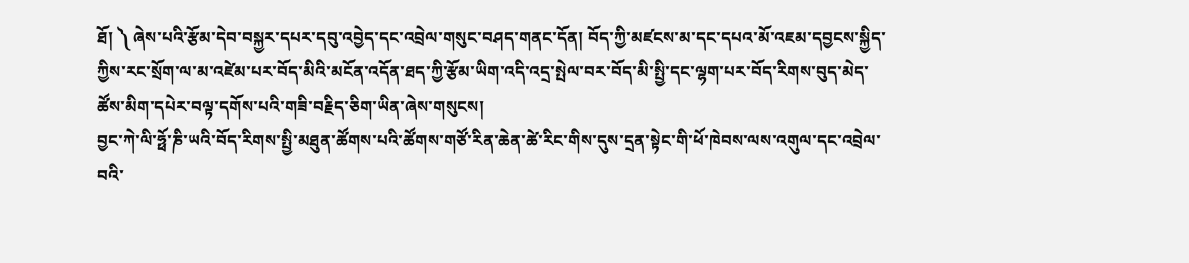ཐོ། ༽ ཞེས་པའི་རྩོམ་དེབ་བསྐྱར་དཔར་དབུ་འབྱེད་དང་འབྲེལ་གསུང་བཤད་གནང་དོན། བོད་ཀྱི་མཛངས་མ་དང་དཔའ་མོ་འཇམ་དབྱངས་སྐྱིད་ཀྱིས་རང་སྲོག་ལ་མ་འཛེམ་པར་བོད་མིའི་མངོན་འདོན་ཐད་ཀྱི་རྩོམ་ཡིག་འདི་འདྲ་སྤེལ་བར་བོད་མི་སྤྱི་དང་ལྷག་པར་བོད་རིགས་བུད་མེད་ཚོས་མིག་དཔེར་བལྟ་དགོས་པའི་གཟི་བརྗིད་ཅིག་ཡིན་ཞེས་གསུངས།
བྱང་ཀེ་ལི་ཧྥོ་ཎི་ཡའི་བོད་རིགས་སྤྱི་མཐུན་ཚོགས་པའི་ཚོགས་གཙོ་རིན་ཆེན་ཚེ་རིང་གིས་དུས་དྲན་སྟེང་གི་ཕོ་ཁེབས་ལས་འགུལ་དང་འབྲེལ་བའི་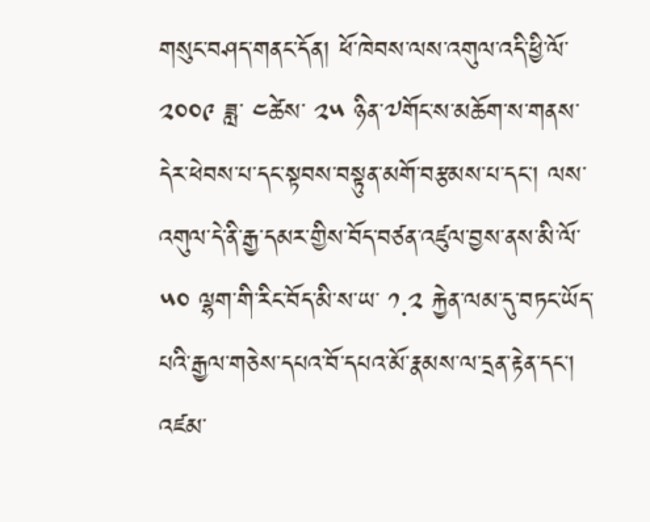གསུང་བཤད་གནང་དོན། ཕོ་ཁེབས་ལས་འགུལ་འདི་ཕྱི་ལོ་ ༢༠༠༩ ཟླ་ ༤ཚེས་ ༢༥ ཉིན་༧གོང་ས་མཆོག་ས་གནས་དེར་ཕེབས་པ་དང་སྟབས་བསྟུན་མགོ་བརྩམས་པ་དང་། ལས་འགུལ་དེ་ནི་རྒྱ་དམར་གྱིས་བོད་བཙན་འཛུལ་བྱས་ནས་མི་ལོ་ ༥༠ ལྷག་གི་རིང་བོད་མི་ས་ཡ་ ༡.༢ རྐྱེན་ལམ་དུ་བཏང་ཡོད་པའི་རྒྱལ་གཅེས་དཔའ་བོ་དཔའ་མོ་རྣམས་ལ་དྲན་རྟེན་དང་། འཛམ་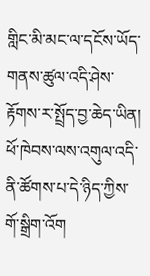གླིང་མི་མང་ལ་དངོས་ཡོད་གནས་ཚུལ་འདི་ཤེས་རྟོགས་ར་སྤྲོད་བྱ་ཆེད་ཡིན། ཕོ་ཁེབས་ལས་འགུལ་འདི་ནི་ཚོགས་པ་དེ་ཉིད་ཀྱིས་གོ་སྒྲིག་འོག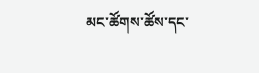མང་ཚོགས་ཚོས་དང་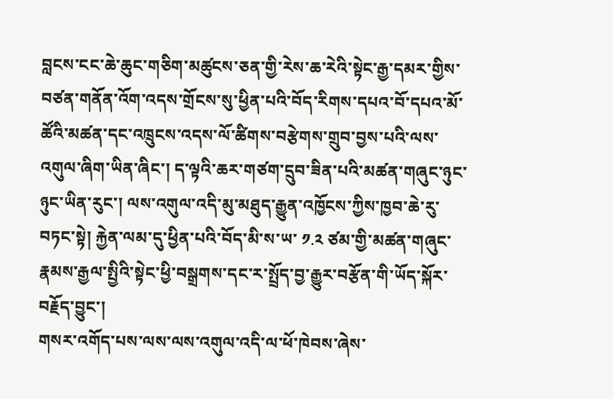བླངས་ངང་ཆེ་ཆུང་གཅིག་མཚུངས་ཅན་གྱི་རེས་ཆ་རེའི་སྟེང་རྒྱ་དམར་གྱིས་བཙན་གནོན་འོག་འདས་གྲོངས་སུ་ཕྱིན་པའི་བོད་རིགས་དཔའ་བོ་དཔའ་མོ་ཚོའི་མཚན་དང་འཁྲུངས་འདས་ལོ་ཚིགས་བརྩེགས་གྲུབ་བྱས་པའི་ལས་འགུལ་ཞིག་ཡིན་ཞིང་། ད་ལྟའི་ཆར་གཙག་དྲུབ་ཟིན་པའི་མཚན་གཞུང་ཉུང་ཉུང་ཡིན་རུང་། ལས་འགུལ་འདི་མུ་མཐུད་རྒྱུན་འཁྱོངས་ཀྱིས་ཁྱབ་ཆེ་རུ་བཏང་སྟེ། རྐྱེན་ལམ་དུ་ཕྱིན་པའི་བོད་མི་ས་ཡ་ ༡.༢ ཙམ་གྱི་མཚན་གཞུང་རྣམས་རྒྱལ་སྤྱིའི་སྟེང་ཕྱི་བསྒྲགས་དང་ར་སྤྲོད་བྱ་རྒྱུར་བརྩོན་གི་ཡོད་སྐོར་བརྗོད་བྱུང་།
གསར་འགོད་པས་ལས་ལས་འགུལ་འདི་ལ་ཕོ་ཁེབས་ཞེས་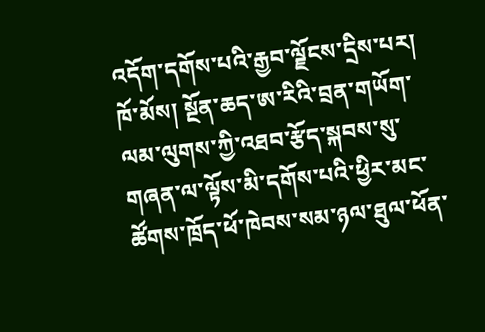འདོག་དགོས་པའི་རྒྱབ་ལྗོངས་དྲིས་པར། ཁོ་མོས། སྔོན་ཆད་ཨ་རིའི་བྲན་གཡོག་ལམ་ལུགས་ཀྱི་འཐབ་རྩོད་སྐབས་སུ་གཞན་ལ་ལྟོས་མི་དགོས་པའི་ཕྱིར་མང་ཚོགས་ཁྲོད་ཕོ་ཁེབས་སམ་ཉལ་ཐུལ་ཕོན་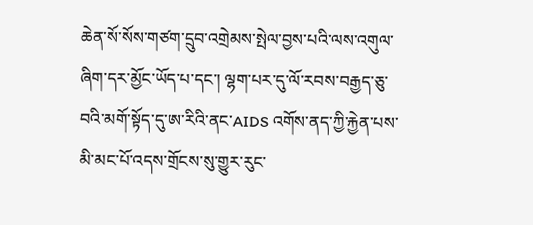ཆེན་སོ་སོས་གཙག་དྲུབ་འགྲེམས་སྤེལ་བྱས་པའི་ལས་འགུལ་ཞིག་དར་མྱོང་ཡོད་པ་དང་། ལྷག་པར་དུ་ལོ་རབས་བརྒྱད་ཅུ་བའི་མགོ་སྟོད་དུ་ཨ་རིའི་ནང་AIDS འགོས་ནད་ཀྱི་རྐྱེན་པས་མི་མང་པོ་འདས་གྲོངས་སུ་གྱུར་རུང་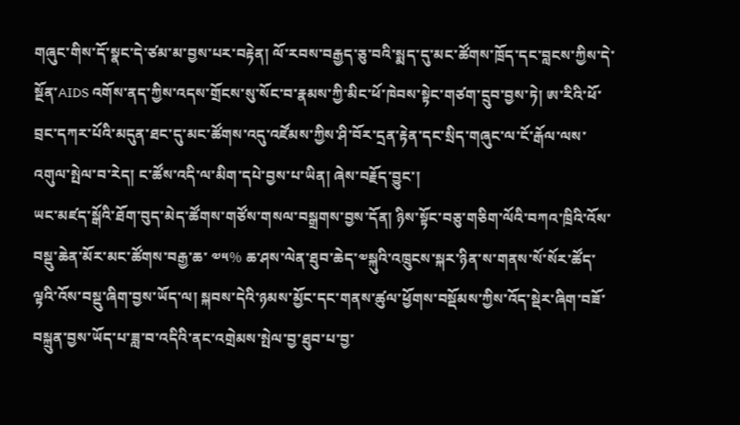གཞུང་གིས་དོ་སྣང་དེ་ཙམ་མ་བྱས་པར་བརྟེན། ལོ་རབས་བརྒྱད་ཅུ་བའི་སྨད་དུ་མང་ཚོགས་ཁྲོད་དང་བླངས་ཀྱིས་དེ་སྔོན་AIDS འགོས་ནད་ཀྱིས་འདས་གྲོངས་སུ་སོང་བ་རྣམས་ཀྱི་མིང་ཕོ་ཁེབས་སྟེང་གཙག་དྲུབ་བྱས་ཏེ། ཨ་རིའི་ཕོ་བྲང་དཀར་པོའི་མདུན་ཐང་དུ་མང་ཚོགས་འདུ་འཛོམས་ཀྱིས་ཤི་བོར་དྲན་རྟེན་དང་སྲིད་གཞུང་ལ་ངོ་རྒོལ་ལས་འགུལ་སྤེལ་བ་རེད། ང་ཚོས་འདི་ལ་མིག་དཔེ་བྱས་པ་ཡིན། ཞེས་བརྗོད་བྱུང་།
ཡང་མཛད་སྒོའི་ཐོག་བུད་མེད་ཚོགས་གཙོས་གསལ་བསྒྲགས་བྱས་དོན། ཉིས་སྟོང་བཅུ་གཅིག་ལོའི་བཀའ་ཁྲིའི་འོས་བསྡུ་ཆེན་མོར་མང་ཚོགས་བརྒྱ་ཆ་ ༧༥% ཆ་ཤས་ལེན་ཐུབ་ཆེད་༧སྐུའི་འཁྲུངས་སྐར་ཉིན་ས་གནས་སོ་སོར་ཚོད་ལྟའི་འོས་བསྡུ་ཞིག་བྱས་ཡོད་ལ། སྐབས་དེའི་ཉམས་མྱོང་དང་གནས་ཚུལ་ཕྱོགས་བསྡོམས་ཀྱིས་འོད་སྡེར་ཞིག་བཟོ་བསྐྲུན་བྱས་ཡོད་པ་ཟླ་བ་འདིའི་ནང་འགྲེམས་སྤེལ་བྱ་ཐུབ་པ་བྱ་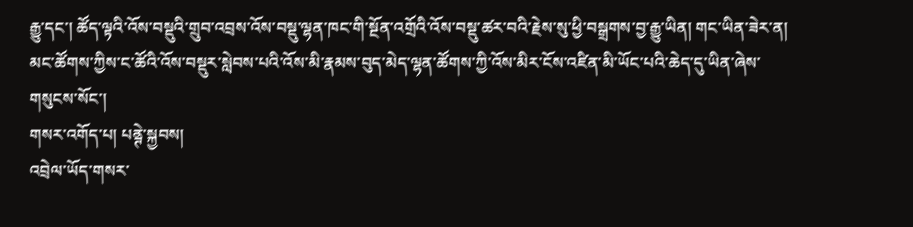རྒྱུ་དང་། ཚོད་ལྟའི་འོས་བསྡུའི་གྲུབ་འབྲས་འོས་བསྡུ་ལྷན་ཁང་གི་སྔོན་འགྲོའི་འོས་བསྡུ་ཚར་བའི་རྗེས་སུ་ཕྱི་བསྒྲགས་བྱ་རྒྱུ་ཡིན། གང་ཡིན་ཟེར་ན། མང་ཚོགས་ཀྱིས་ང་ཚོའི་འོས་བསྡུར་སླེབས་པའི་འོས་མི་རྣམས་བུད་མེད་ལྷན་ཚོགས་ཀྱི་འོས་མིར་ངོས་འཛིན་མི་ཡོང་པའི་ཆེད་དུ་ཡིན་ཞེས་གསུངས་སོང་།
གསར་འགོད་པ། པནྚེ་སྐྱབས།
འབྲེལ་ཡོད་གསར་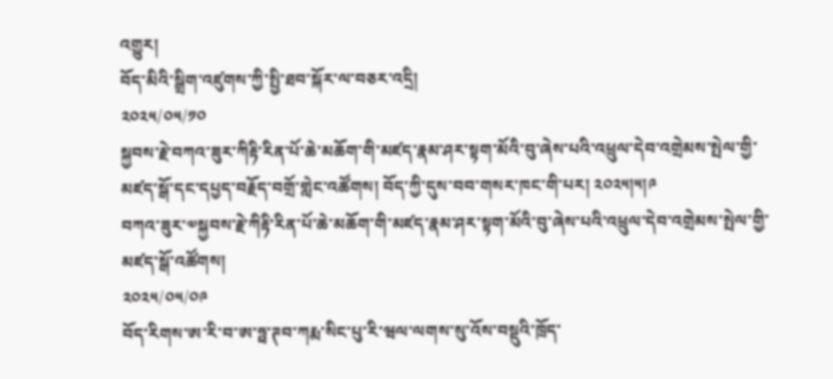འགྱུར།
བོད་མིའི་སྒྲིག་འཛུགས་ཀྱི་སྤྱི་ཐབ་སྐོར་ལ་བཅར་འདྲི།
༢༠༢༥/༠༥/༡༠
སྐྱབས་རྗེ་བཀའ་ཟུར་ཀིརྟི་རིན་པོ་ཆེ་མཆོག་གི་མཛད་རྣམ་ཤར་སྟག་མོའི་བུ་ཞེས་པའི་འཕྲུལ་དེབ་འགྲེམས་སྤེལ་གྱི་མཛད་སྒོ་དང་དཔྱད་བརྗོད་བགྲོ་གླེང་འཚོགས། བོད་ཀྱི་དུས་བབ་གསར་ཁང་གི་པར། ༢༠༢༥།༥།༩
བཀའ་ཟུར་༧སྐྱབས་རྗེ་ཀིརྟི་རིན་པོ་ཆེ་མཆོག་གི་མཛད་རྣམ་ཤར་སྟག་མོའི་བུ་ཞེས་པའི་འཕྲུལ་དེབ་འགྲེམས་སྤེལ་གྱི་མཛད་སྒོ་འཚོགས།
༢༠༢༥/༠༥/༠༩
བོད་རིགས་ཨ་རི་བ་ཨ་ཧྥ་ཊབ་ཀརྨ་སིང་པུ་རི་ཝལ་ལགས་སུ་འོས་བསྡུའི་ཁྲོད་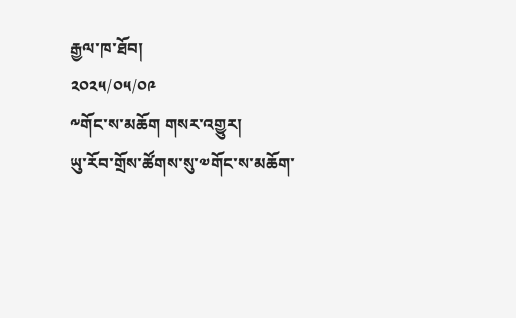རྒྱལ་ཁ་ཐོབ།
༢༠༢༥/༠༥/༠༩
༸གོང་ས་མཆོག གསར་འགྱུར།
ཡུ་རོབ་གྲོས་ཚོགས་སུ་༧གོང་ས་མཆོག་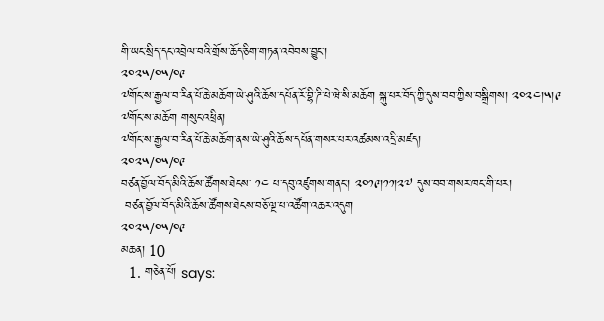གི་ཡང་སྲིད་དང་འབྲེལ་བའི་གྲོས་ཆོད་ཅིག་གཏན་འབེབས་བྱུང་།
༢༠༢༥/༠༥/༠༩
༧གོང་ས་རྒྱལ་བ་རིན་པོ་ཆེ་མཆོག་ཡེ་ཤུའི་ཆོས་དཔོན་རོ་བྷི་ཌི་པེ་ཝེ་སི་མཆོག སྐུ་པར་བོད་ཀྱི་དུས་བབ་ཀྱིས་བསྒྲིགས། ༢༠༢༤།༥།༩
༧གོང་ས་མཆོག གསུང་འཕྲིན།
༧གོང་ས་རྒྱལ་བ་རིན་པོ་ཆེ་མཆོག་ནས་ཡེ་ཤུའི་ཆོས་དཔོན་གསར་པར་འཚམས་འདྲི་མཛད།
༢༠༢༥/༠༥/༠༩
བཙན་བྱོལ་བོད་མིའི་ཆོས་ཚོགས་ཐེངས་ ༡༤ པ་དབུ་འཛུགས་གནང་། ༢༠༡༩།༡༡།༢༧ དུས་བབ་གསར་ཁང་གི་པར།
 བཙན་བྱོལ་བོད་མིའི་ཆོས་ཚོགས་ཐེངས་བཅོ་ལྔ་པ་འཚོག་འཆར་འདུག
༢༠༢༥/༠༥/༠༩
མཆན། 10
  1. གཅེན་པོ། says: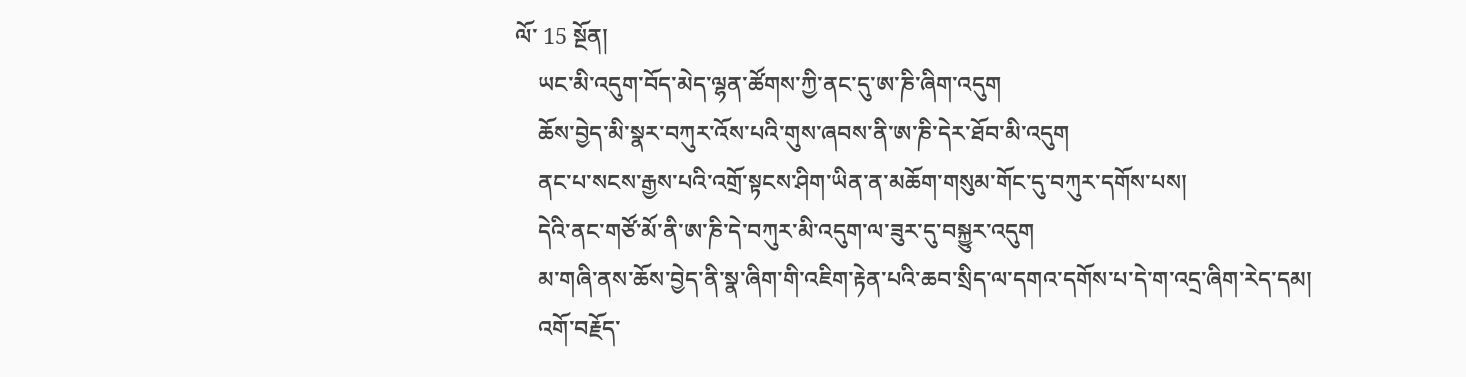ལོ་ 15 སྔོན།
    ཡང་མི་འདུག་བོད་མེད་ལྷན་ཚོགས་ཀྱི་ནང་དུ་ཨ་ཎི་ཞིག་འདུག
    ཆོས་བྱེད་མི་སྣར་བཀུར་འོས་པའི་གུས་ཞབས་ནི་ཨ་ཎི་དེར་ཐོབ་མི་འདུག
    ནང་པ་སངས་རྒྱས་པའི་འགྲོ་སྟངས་ཤིག་ཡིན་ན་མཆོག་གསུམ་གོང་དུ་བཀུར་དགོས་པས།
    དེའི་ནང་གཙོ་མོ་ནི་ཨ་ཎི་དེ་བཀུར་མི་འདུག་ལ་ཟུར་དུ་བསྐྱུར་འདུག
    མ་གཞི་ནས་ཆོས་བྱེད་ནི་སྣ་ཞིག་གི་འཇིག་རྟེན་པའི་ཆབ་སྲིད་ལ་དགའ་དགོས་པ་དེ་ག་འདྲ་ཞིག་རེད་དམ།
    འགོ་བརྗོད་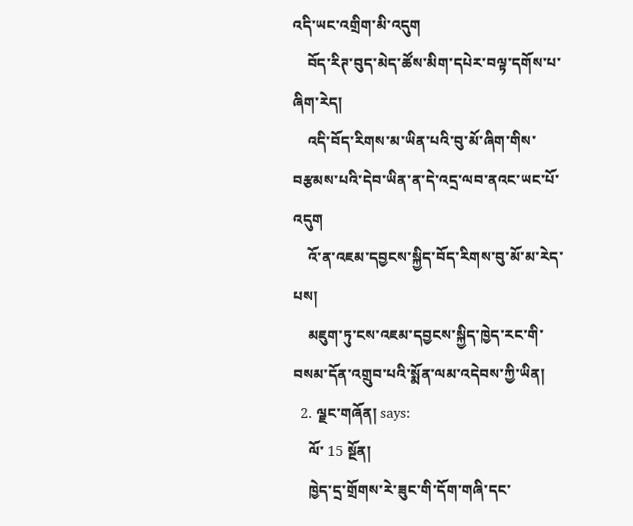འདི་ཡང་འགྲིག་མི་འདུག
    བོད་རིཊ་བུད་མེད་ཚོས་མིག་དཔེར་བལྟ་དགོས་པ་ཞིག་རེད།
    འདི་བོད་རིགས་མ་ཡིན་པའི་བུ་མོ་ཞིག་གིས་བརྩམས་པའི་དེབ་ཡིན་ན་དེ་འདྲ་ལབ་ནའང་ཡང་པོ་འདུག
    འོ་ན་འཇམ་དབྱངས་སྐྱིད་བོད་རིགས་བུ་མོ་མ་རེད་པས།
    མཇུག་ཏུ་ངས་འཇམ་དབྱངས་སྐྱིད་ཁྱེད་རང་གི་བསམ་དོན་འགྲུབ་པའི་སྨོན་ལམ་འདེབས་ཀྱི་ཡིན།
  2. ལྗང་གཞོན། says:
    ལོ་ 15 སྔོན།
    ཁྱེད་དྲ་གྲོགས་རེ་ཟུང་གི་དོག་གཞི་དང་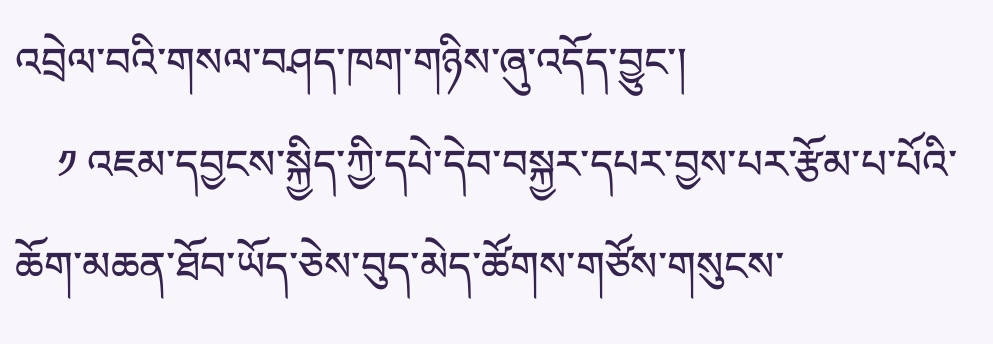འབྲེལ་བའི་གསལ་བཤད་ཁག་གཉིས་ཞུ་འདོད་བྱུང་།
    ༡ འཇམ་དབྱངས་སྐྱིད་ཀྱི་དཔེ་དེབ་བསྐྱར་དཔར་བྱས་པར་རྩོམ་པ་པོའི་ཆོག་མཆན་ཐོབ་ཡོད་ཅེས་བུད་མེད་ཚོགས་གཙོས་གསུངས་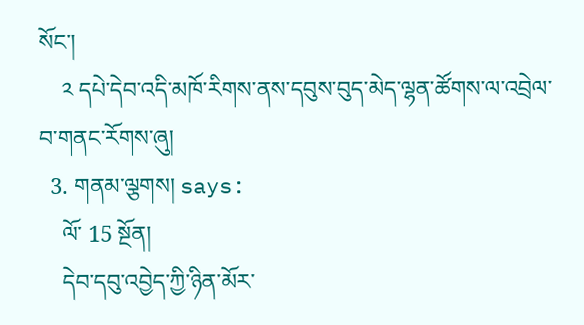སོང་།
    ༢ དཔེ་དེབ་འདི་མཁོ་རིགས་ནས་དབུས་བུད་མེད་ལྷན་ཚོགས་ལ་འབྲེལ་བ་གནང་རོགས་ཞུ།
  3. གནམ་ལྕགས། says:
    ལོ་ 15 སྔོན།
    དེབ་དབུ་འབྱེད་ཀྱི་ཉིན་མོར་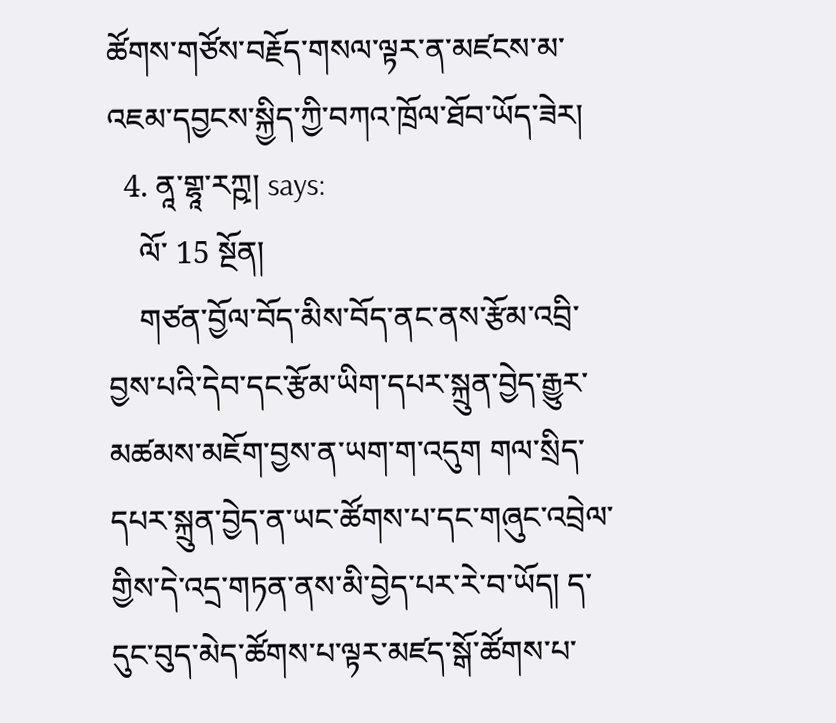ཚོགས་གཙོས་བརྗོད་གསལ་ལྟར་ན་མཛངས་མ་འཇམ་དབྱངས་སྐྱིད་ཀྱི་བཀའ་ཁྲོལ་ཐོབ་ཡོད་ཟེར།
  4. ནཱ་གྷཱ་རཀྵ། says:
    ལོ་ 15 སྔོན།
    གཙན་བྱོལ་བོད་མིས་བོད་ནང་ནས་རྩོམ་འབྲི་བྱས་པའི་དེབ་དང་རྩོམ་ཡིག་དཔར་སྐྲུན་བྱེད་རྒྱུར་མཚམས་མཇོག་བྱས་ན་ཡག་ག་འདུག གལ་སྲིད་དཔར་སྐྲུན་བྱེད་ན་ཡང་ཚོགས་པ་དང་གཞུང་འབྲེལ་གྱིས་དེ་འདྲ་གཏན་ནས་མི་བྱེད་པར་རེ་བ་ཡོད། ད་དུང་བུད་མེད་ཚོགས་པ་ལྟར་མཛད་སྒོ་ཚོགས་པ་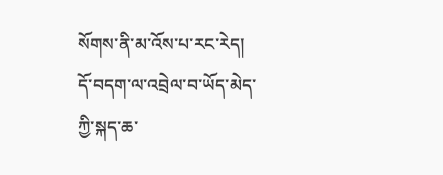སོགས་ནི་མ་འོས་པ་རང་རེད། དོ་བདག་ལ་འབྲེལ་བ་ཡོད་མེད་ཀྱི་སྐད་ཆ་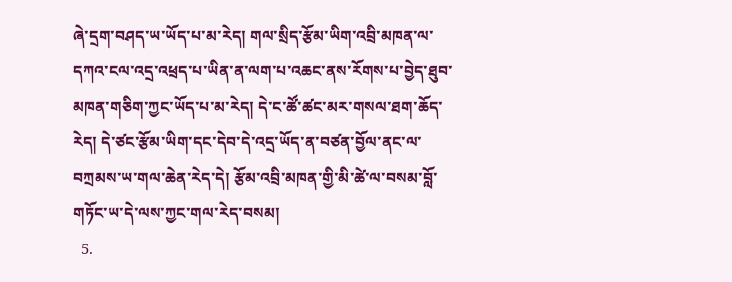ཞེ་དྲག་བཤད་ཡ་ཡོད་པ་མ་རེད། གལ་སྲིད་རྩོམ་ཡིག་འབྲི་མཁན་ལ་དཀའ་ངལ་འདྲ་འཕྲད་པ་ཡིན་ན་ལག་པ་འཆང་ནས་རོགས་པ་བྱེད་ཐུབ་མཁན་གཅིག་ཀྱང་ཡོད་པ་མ་རེད། དེ་ང་ཚོ་ཚང་མར་གསལ་ཐག་ཆོད་རེད། དེ་ཙང་རྩོམ་ཡིག་དང་དེབ་དེ་འདྲ་ཡོད་ན་བཙན་བྱོལ་ནང་ལ་བཀྲམས་ཡ་གལ་ཆེན་རེད་དེ། རྩོམ་འབྲི་མཁན་གྱི་མི་ཚེ་ལ་བསམ་བློ་གཏོང་ཡ་དེ་ལས་ཀྱང་གལ་རེད་བསམ།
  5.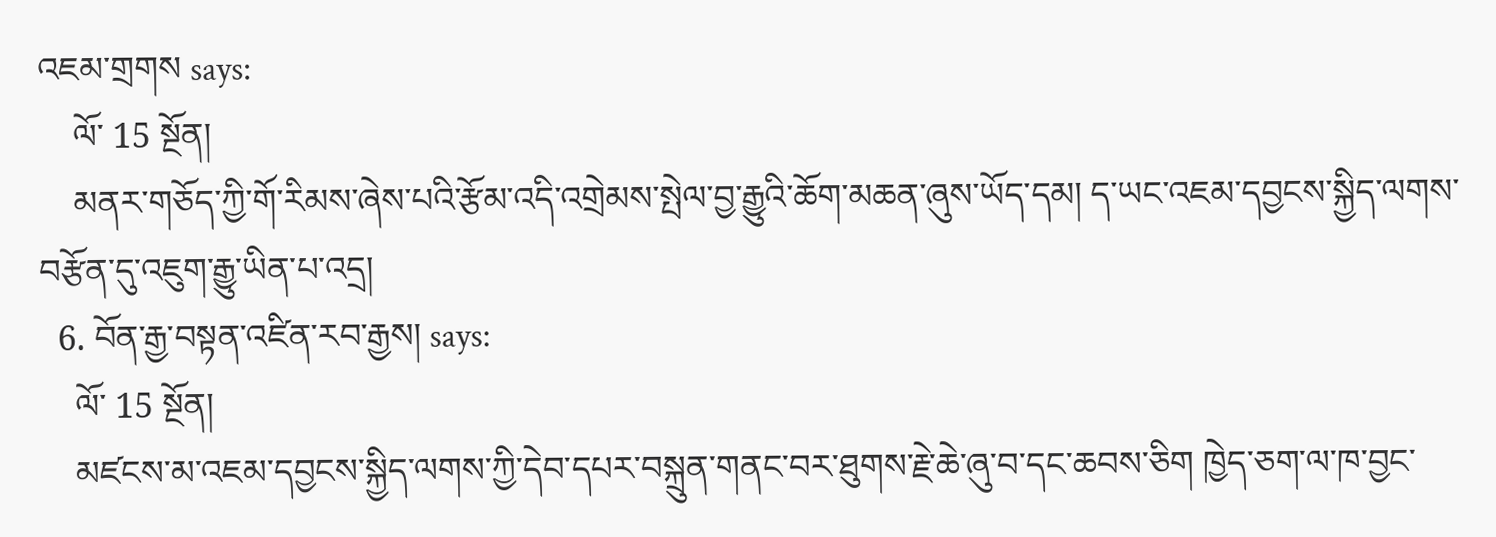འཇམ་གྲགས says:
    ལོ་ 15 སྔོན།
    མནར་གཅོད་ཀྱི་གོ་རིམས་ཞེས་པའི་རྩོམ་འདི་འགྲེམས་སྤེལ་བྱ་རྒྱུའི་ཆོག་མཆན་ཞུས་ཡོད་དམ། ད་ཡང་འཇམ་དབྱངས་སྐྱིད་ལགས་བརྩོན་དུ་འཇུག་རྒྱུ་ཡིན་པ་འདྲ།
  6. བོན་རྒྱ་བསྟན་འཛིན་རབ་རྒྱས། says:
    ལོ་ 15 སྔོན།
    མཛངས་མ་འཇམ་དབྱངས་སྐྱིད་ལགས་ཀྱི་དེབ་དཔར་བསྐྲུན་གནང་བར་ཐུགས་རྗེ་ཆེ་ཞུ་བ་དང་ཆབས་ཅིག ཁྱེད་ཅག་ལ་ཁ་བྱང་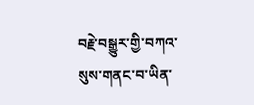བརྗེ་བསྒྱུར་གྱི་བཀའ་སུས་གནང་བ་ཡིན་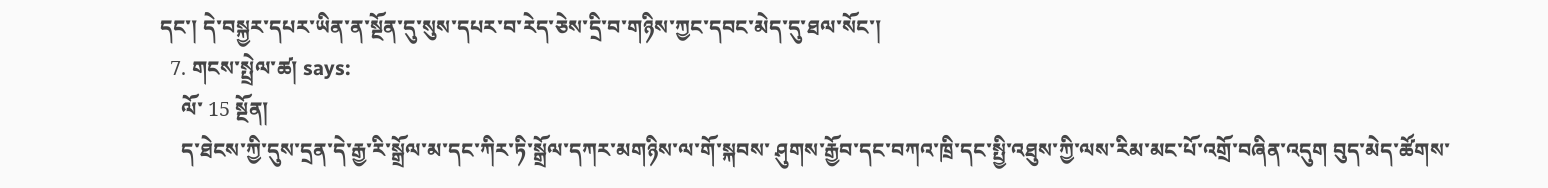དང་། དེ་བསྐྱར་དཔར་ཡིན་ན་སྔོན་དུ་སུས་དཔར་བ་རེད་ཅེས་དྲི་བ་གཉིས་ཀྱང་དབང་མེད་དུ་ཐལ་སོང་།
  7. གངས་སྤྲེལ་ཚ། says:
    ལོ་ 15 སྔོན།
    ད་ཐེངས་ཀྱི་དུས་དྲན་དེ་རྒྱ་རི་སྒྲོལ་མ་དང་ཀིར་ཏི་སྒྲོལ་དཀར་མགཉིས་ལ་གོ་སྐབས་ ཤུགས་རྒྱོབ་དང་བཀའ་ཁྲི་དང་སྤྱི་འཐུས་ཀྱི་ལས་རིམ་མང་པོ་འགྲོ་བཞིན་འདུག བུད་མེད་ཚོགས་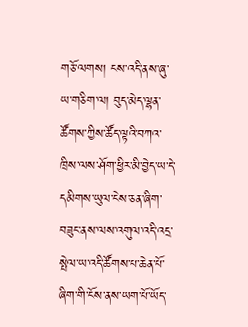གཅོ་ལགས། ངས་འདི་ནས་ཞུ་ཡ་གཅིག་ལ། བུད་མེད་ལྷན་ཚོགས་ཀྱིས་ཚོད་ལྟའི་བཀའ་ཁྲིས་ལས་ཤོག་ཕྱིར་མི་བྱེད་ཡ་དེ་དམིགས་ཡུལ་ངེས་ཅན་ཞིག་བཟུང་ནས་ལས་འགུལ་འདི་འདྲ་སྤེལ་ཡ་འདི་ཚོགས་པ་ཆེན་པོ་ཞིག་གི་ངོས་ནས་ཡག་པོ་ཡོད་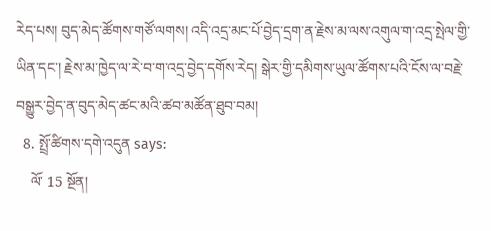རེད་པས། བུད་མེད་ཚོགས་གཙོ་ལགས། འདི་འདྲ་མང་པོ་བྱེད་དྲག་ན་རྗེས་མ་ལས་འགུལ་ག་འདྲ་སྤེལ་གྱི་ཡིན་དང་། རྗེས་མ་ཁྱེད་ལ་རེ་བ་ག་འདྲ་བྱེད་དགོས་རེད། སྒེར་གྱི་དམིགས་ཡུལ་ཚོགས་པའི་ངོས་ལ་བརྗེ་བསྒྱུར་བྱེད་ན་བུད་མེད་ཚང་མའི་ཚབ་མཚོན་ཐུབ་བམ།
  8. སྤྲོ་ཚིགས་དགེ་འདུན says:
    ལོ་ 15 སྔོན།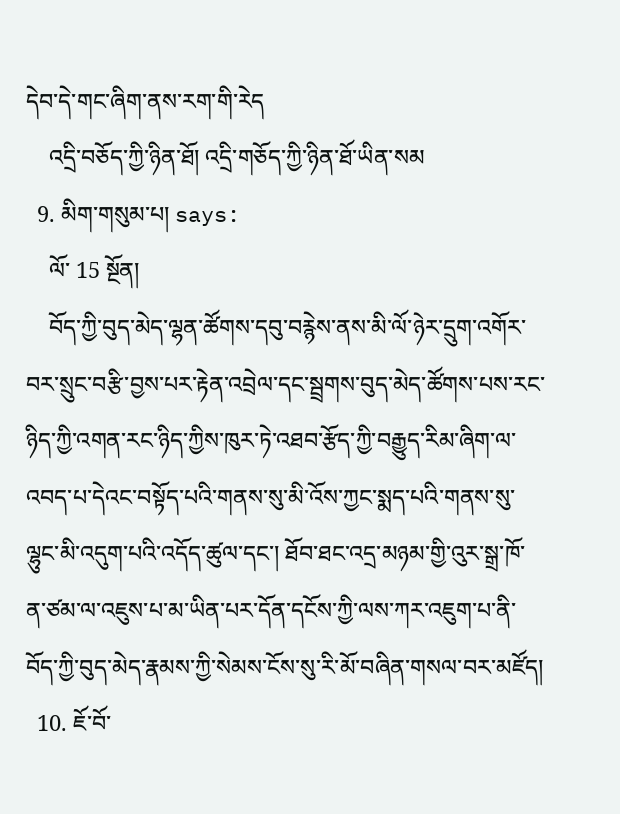དེབ་དེ་གང་ཞིག་ནས་རག་གི་རེད
    འདྲི་བཅོད་ཀྱི་ཉིན་ཐོ། འདྲི་གཅོད་ཀྱི་ཉིན་ཐོ་ཡིན་སམ
  9. མིག་གསུམ་པ། says:
    ལོ་ 15 སྔོན།
    བོད་ཀྱི་བུད་མེད་ལྷན་ཚོགས་དབུ་བརྙེས་ནས་མི་ལོ་ཉེར་དྲུག་འགོར་བར་སྲུང་བརྩི་བྱས་པར་རྟེན་འབྲེལ་དང་སྦྲགས་བུད་མེད་ཚོགས་པས་རང་ཉིད་ཀྱི་འགན་རང་ཉིད་ཀྱིས་ཁུར་ཏེ་འཐབ་རྩོད་ཀྱི་བརྒྱུད་རིམ་ཞིག་ལ་འབད་པ་དེའང་བསྟོད་པའི་གནས་སུ་མི་འོས་ཀྱང་སྨད་པའི་གནས་སུ་ལྷུང་མི་འདུག་པའི་འདོད་ཚུལ་དང་། ཐོབ་ཐང་འདྲ་མཉམ་གྱི་འུར་སྒྲ་ཁོ་ན་ཙམ་ལ་འཇུས་པ་མ་ཡིན་པར་དོན་དངོས་ཀྱི་ལས་ཀར་འཇུག་པ་ནི་བོད་ཀྱི་བུད་མེད་རྣམས་ཀྱི་སེམས་ངོས་སུ་རི་མོ་བཞིན་གསལ་བར་མཛོད།
  10. ཇོ་བོ་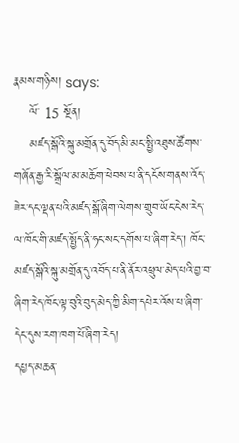རྣམས་གཉིས། says:
    ལོ་ 15 སྔོན།
    མཛད་སྒོའི་སྐུ་མགྲོན་དུ་བོད་མི་མང་སྤྱི་འཐུས་ཚོགས་གཞོན་རྒྱ་རི་སྒྲོལ་མ་མཆོག་ཕེབས་པ་ནི་དངོས་གནས་འོད་ཟེར་དང་ལྡན་པའི་མཛད་སྒོ་ཞིག་ལེགས་གྲུབ་ཡོང་ངེས་རེད་ལ་ཁོང་གི་མཛད་སྤྱོད་ནི་ཧང་སང་དགོས་པ་ཞིག་རེད་། ཁོང་མཛད་སྒོའི་སྐུ་མགྲོན་དུ་འབོད་པ་ནི་ནོར་འཕྲུལ་མེད་པའི་བྱ་བ་ཞིག་རེད་ཁོང་ལྟ་བུའི་བུད་མེད་ཀྱི་མིག་དཔེར་འོས་པ་ཞིག་དེང་དུས་རག་ཁག་པོ་ཞིག་རེད།
དཔྱད་མཆན་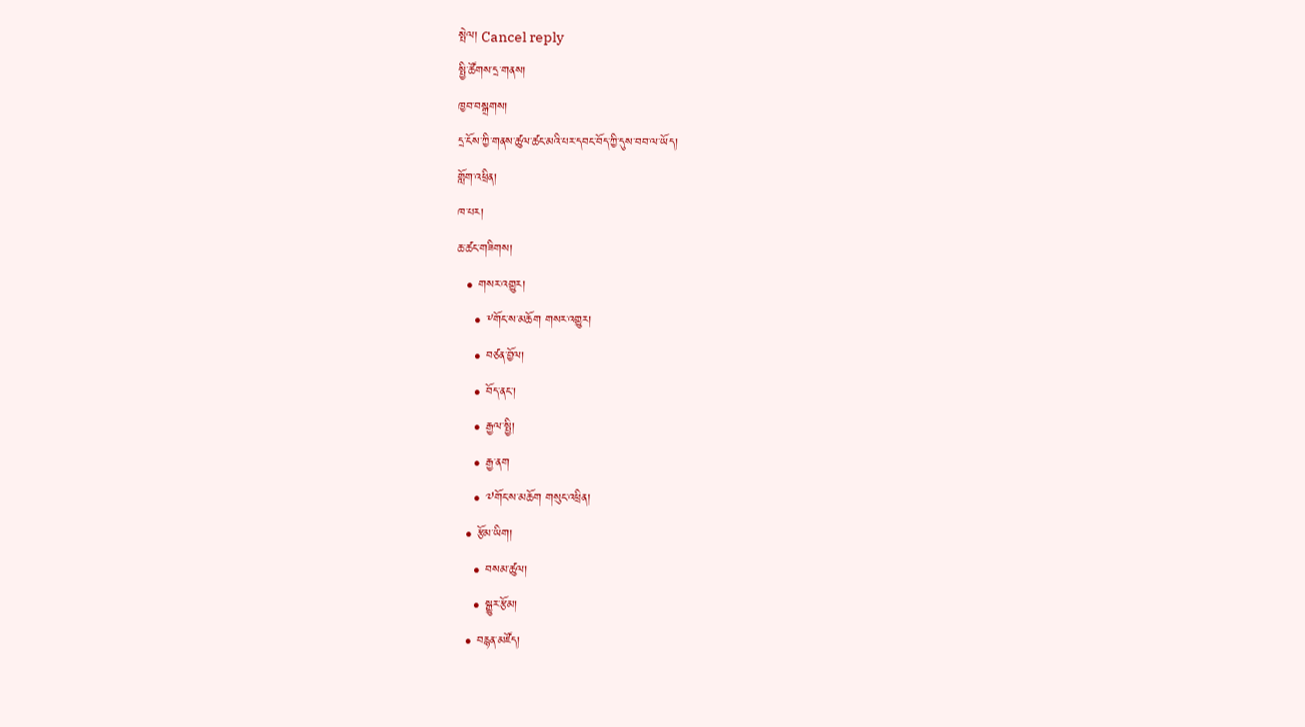སྤེལ། Cancel reply
སྤྱི་ཚོགས་དྲ་གནས།
ཁྱབ་བསྒྲགས།
དྲ་ངོས་ཀྱི་གནས་ཚུལ་ཚང་མའི་པར་དབང་བོད་ཀྱི་དུས་བབ་ལ་ཡོད།
གློག་འཕྲིན།
ཁ་པར།
ཆ་ཚང་གཟིགས།
  • གསར་འགྱུར།
    • ༸གོང་ས་མཆོག གསར་འགྱུར།
    • བཙན་བྱོལ།
    • བོད་ནང་།
    • རྒྱལ་སྤྱི།
    • རྒྱ་ནག
    • ༧གོང་ས་མཆོག གསུང་འཕྲིན།
  • རྩོམ་ཡིག།
    • བསམ་ཚུལ།
    • སྒྱུར་རྩོམ།
  • བརྙན་མཛོད།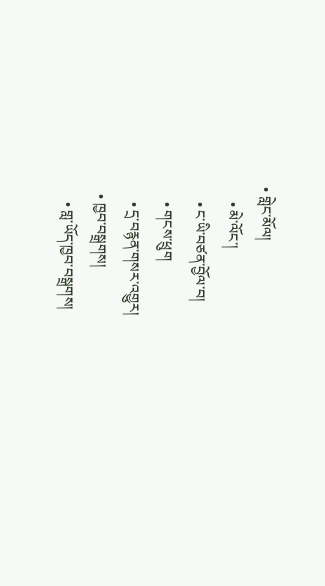• གླེང་མོལ།
    • མེ་ལོང་།
    • ང་ཡི་བཙན་བྱོལ་བ།
    • གངས་ཕྲུག
    • དྲ་བརྙན་གསར་འགྱུར།
  • ཁྱབ་བསྒྲགས།
    • གླ་ཡོད་ཁྱབ་བསྒྲགས།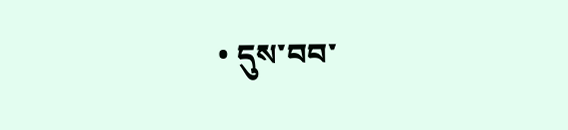• དུས་བབ་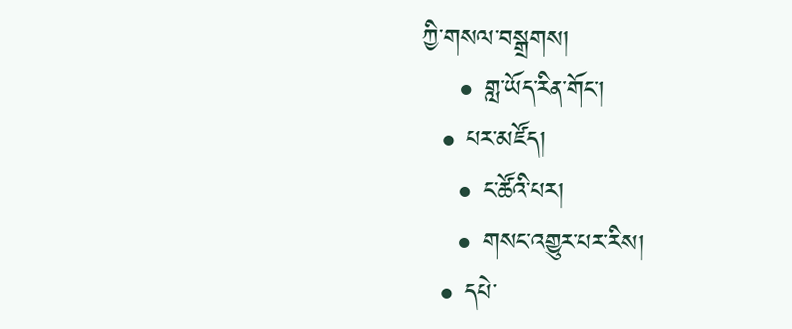ཀྱི་གསལ་བསྒྲགས།
    • གླ་ཡོད་རིན་གོང་།
  • པར་མཛོད།
    • ང་ཚོའི་པར།
    • གསང་འགྱུར་པར་རིས།
  • དཔེ་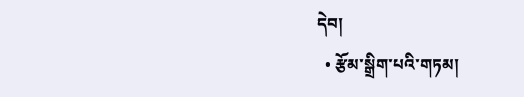དེབ།
  • རྩོམ་སྒྲིག་པའི་གཏམ།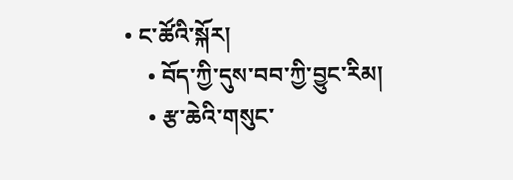• ང་ཚོའི་སྐོར།
    • བོད་ཀྱི་དུས་བབ་ཀྱི་བྱུང་རིམ།
    • རྩ་ཆེའི་གསུང་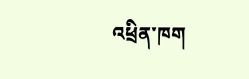འཕྲིན་ཁག